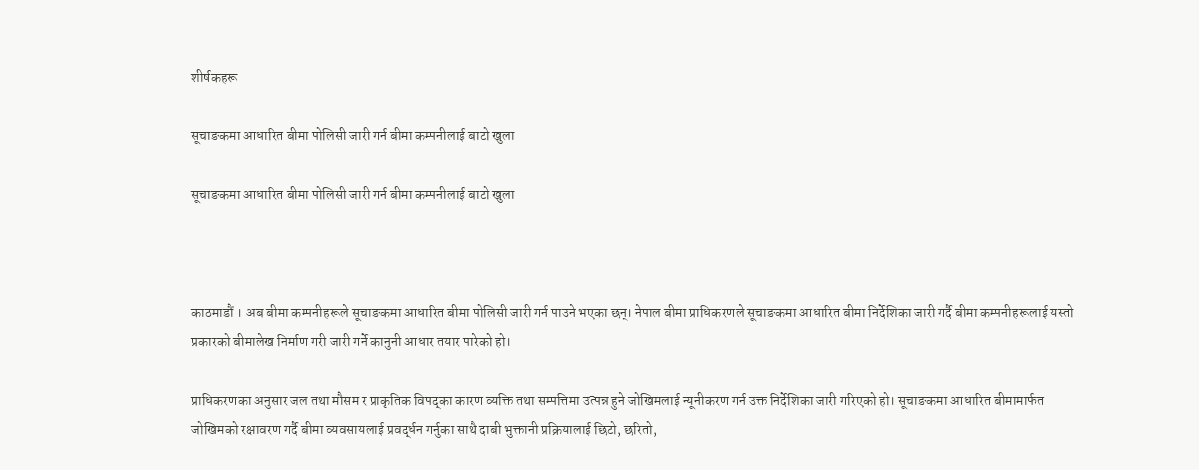शीर्षकहरू

सूचाङकमा आधारित बीमा पोलिसी जारी गर्न बीमा कम्पनीलाई बाटो खुला

सूचाङकमा आधारित बीमा पोलिसी जारी गर्न बीमा कम्पनीलाई बाटो खुला



काठमाडौं । अब बीमा कम्पनीहरूले सूचाङकमा आधारित बीमा पोलिसी जारी गर्न पाउने भएका छन्। नेपाल बीमा प्राधिकरणले सूचाङकमा आधारित बीमा निर्देशिका जारी गर्दै बीमा कम्पनीहरूलाई यस्तो प्रकारको बीमालेख निर्माण गरी जारी गर्ने कानुनी आधार तयार पारेको हो।

प्राधिकरणका अनुसार जल तथा मौसम र प्राकृतिक विपद्का कारण व्यक्ति तथा सम्पत्तिमा उत्पन्न हुने जोखिमलाई न्यूनीकरण गर्न उक्त निर्देशिका जारी गरिएको हो। सूचाङकमा आधारित बीमामार्फत जोखिमको रक्षावरण गर्दै बीमा व्यवसायलाई प्रवर्द्धन गर्नुका साथै दाबी भुक्तानी प्रक्रियालाई छिटो, छरितो,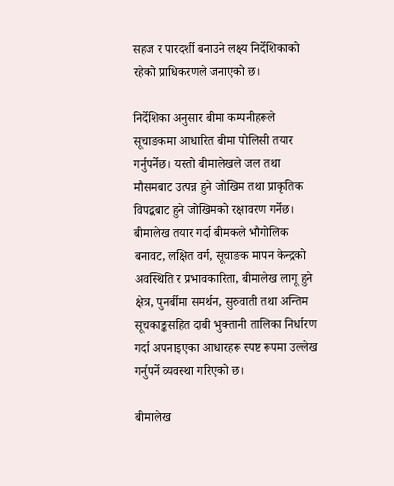सहज र पारदर्शी बनाउने लक्ष्य निर्देशिकाको रहेको प्राधिकरणले जनाएको छ।

निर्देशिका अनुसार बीमा कम्पनीहरूले सूचाङकमा आधारित बीमा पोलिसी तयार गर्नुपर्नेछ। यस्तो बीमालेखले जल तथा मौसमबाट उत्पन्न हुने जोखिम तथा प्राकृतिक विपद्बबाट हुने जोखिमको रक्षावरण गर्नेछ। बीमालेख तयार गर्दा बीमकले भौगोलिक बनावट, लक्षित वर्ग, सूचाङक मापन केन्द्रको अवस्थिति र प्रभावकारिता, बीमालेख लागू हुने क्षेत्र, पुनर्बीमा समर्थन, सुरुवाती तथा अन्तिम सूचकाङ्कसहित दाबी भुक्तानी तालिका निर्धारण गर्दा अपनाइएका आधारहरू स्पष्ट रूपमा उल्लेख गर्नुपर्ने व्यवस्था गरिएको छ।

बीमालेख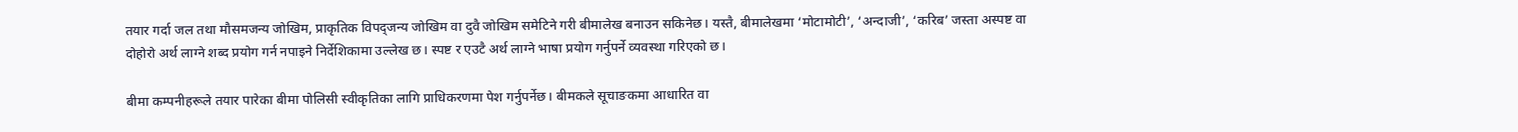तयार गर्दा जल तथा मौसमजन्य जोखिम, प्राकृतिक विपद्जन्य जोखिम वा दुवै जोखिम समेटिने गरी बीमालेख बनाउन सकिनेछ। यस्तै, बीमालेखमा ‘मोटामोटी’, ‘अन्दाजी’, ‘करिब’ जस्ता अस्पष्ट वा दोहोरो अर्थ लाग्ने शब्द प्रयोग गर्न नपाइने निर्देशिकामा उल्लेख छ। स्पष्ट र एउटै अर्थ लाग्ने भाषा प्रयोग गर्नुपर्ने व्यवस्था गरिएको छ।

बीमा कम्पनीहरूले तयार पारेका बीमा पोलिसी स्वीकृतिका लागि प्राधिकरणमा पेश गर्नुपर्नेछ। बीमकले सूचाङकमा आधारित वा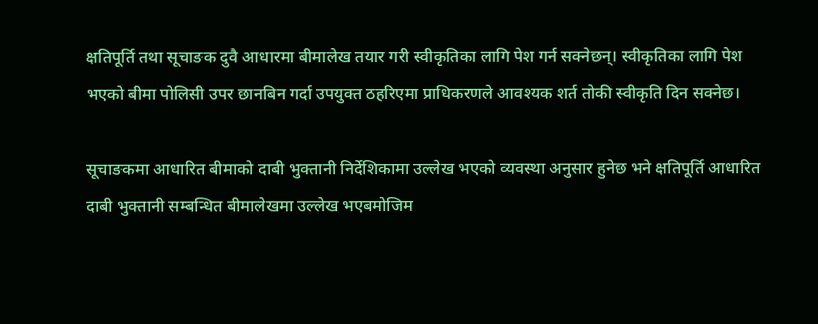क्षतिपूर्ति तथा सूचाङक दुवै आधारमा बीमालेख तयार गरी स्वीकृतिका लागि पेश गर्न सक्नेछन्। स्वीकृतिका लागि पेश भएको बीमा पोलिसी उपर छानबिन गर्दा उपयुक्त ठहरिएमा प्राधिकरणले आवश्यक शर्त तोकी स्वीकृति दिन सक्नेछ।

सूचाङकमा आधारित बीमाको दाबी भुक्तानी निर्देशिकामा उल्लेख भएको व्यवस्था अनुसार हुनेछ भने क्षतिपूर्ति आधारित दाबी भुक्तानी सम्बन्धित बीमालेखमा उल्लेख भएबमोजिम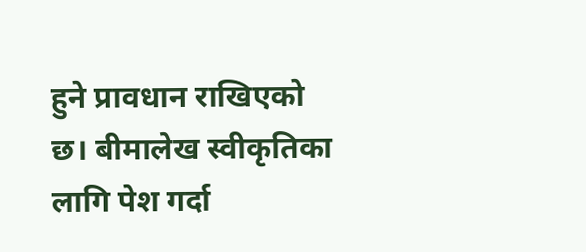हुने प्रावधान राखिएको छ। बीमालेख स्वीकृतिका लागि पेश गर्दा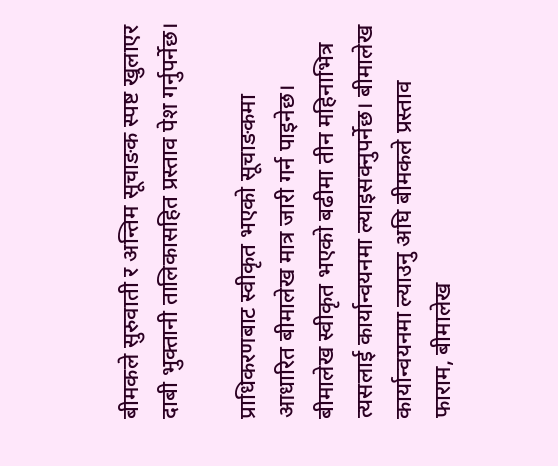बीमकले सुरुवाती र अन्तिम सूचाङक स्पष्ट खुलाएर दाबी भुक्तानी तालिकासहित प्रस्ताव पेश गर्नुपर्नेछ।

प्राधिकरणबाट स्वीकृत भएको सूचाङकमा आधारित बीमालेख मात्र जारी गर्न पाइनेछ। बीमालेख स्वीकृत भएको बढीमा तीन महिनाभित्र त्यसलाई कार्यान्वयनमा ल्याइसक्नुपर्नेछ। बीमालेख कार्यान्वयनमा ल्याउनु अघि बीमकले प्रस्ताव फाराम, बीमालेख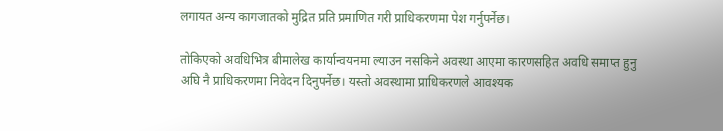लगायत अन्य कागजातको मुद्रित प्रति प्रमाणित गरी प्राधिकरणमा पेश गर्नुपर्नेछ।

तोकिएको अवधिभित्र बीमालेख कार्यान्वयनमा ल्याउन नसकिने अवस्था आएमा कारणसहित अवधि समाप्त हुनु अघि नै प्राधिकरणमा निवेदन दिनुपर्नेछ। यस्तो अवस्थामा प्राधिकरणले आवश्यक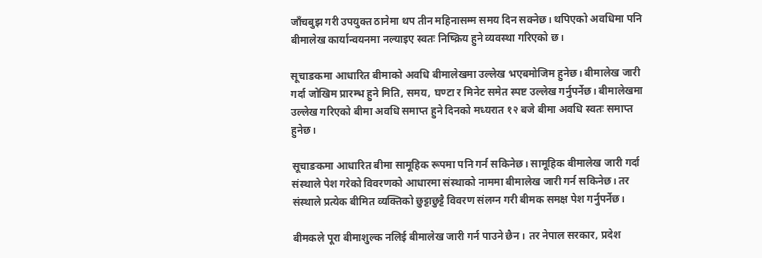जाँचबुझ गरी उपयुक्त ठानेमा थप तीन महिनासम्म समय दिन सक्नेछ। थपिएको अवधिमा पनि बीमालेख कार्यान्वयनमा नल्याइए स्वतः निष्क्रिय हुने व्यवस्था गरिएको छ।

सूचाङकमा आधारित बीमाको अवधि बीमालेखमा उल्लेख भएबमोजिम हुनेछ। बीमालेख जारी गर्दा जोखिम प्रारम्भ हुने मिति, समय, घण्टा र मिनेट समेत स्पष्ट उल्लेख गर्नुपर्नेछ। बीमालेखमा उल्लेख गरिएको बीमा अवधि समाप्त हुने दिनको मध्यरात १२ बजे बीमा अवधि स्वतः समाप्त हुनेछ।

सूचाङकमा आधारित बीमा सामूहिक रूपमा पनि गर्न सकिनेछ। सामूहिक बीमालेख जारी गर्दा संस्थाले पेश गरेको विवरणको आधारमा संस्थाको नाममा बीमालेख जारी गर्न सकिनेछ। तर संस्थाले प्रत्येक बीमित व्यक्तिको छुट्टाछुट्टै विवरण संलग्न गरी बीमक समक्ष पेश गर्नुपर्नेछ।

बीमकले पूरा बीमाशुल्क नलिई बीमालेख जारी गर्न पाउने छैन। तर नेपाल सरकार, प्रदेश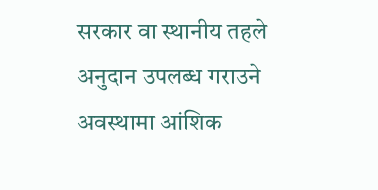सरकार वा स्थानीय तहले अनुदान उपलब्ध गराउने अवस्थामा आंशिक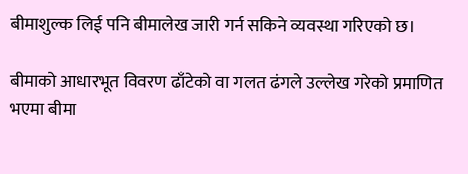बीमाशुल्क लिई पनि बीमालेख जारी गर्न सकिने व्यवस्था गरिएको छ।

बीमाको आधारभूत विवरण ढाँटेको वा गलत ढंगले उल्लेख गरेको प्रमाणित भएमा बीमा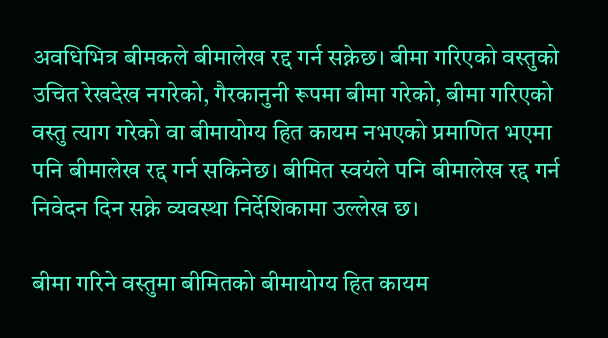अवधिभित्र बीमकले बीमालेख रद्द गर्न सक्नेछ। बीमा गरिएको वस्तुको उचित रेखदेख नगरेको, गैरकानुनी रूपमा बीमा गरेको, बीमा गरिएको वस्तु त्याग गरेको वा बीमायोग्य हित कायम नभएको प्रमाणित भएमा पनि बीमालेख रद्द गर्न सकिनेछ। बीमित स्वयंले पनि बीमालेख रद्द गर्न निवेदन दिन सक्ने व्यवस्था निर्देशिकामा उल्लेख छ।

बीमा गरिने वस्तुमा बीमितको बीमायोग्य हित कायम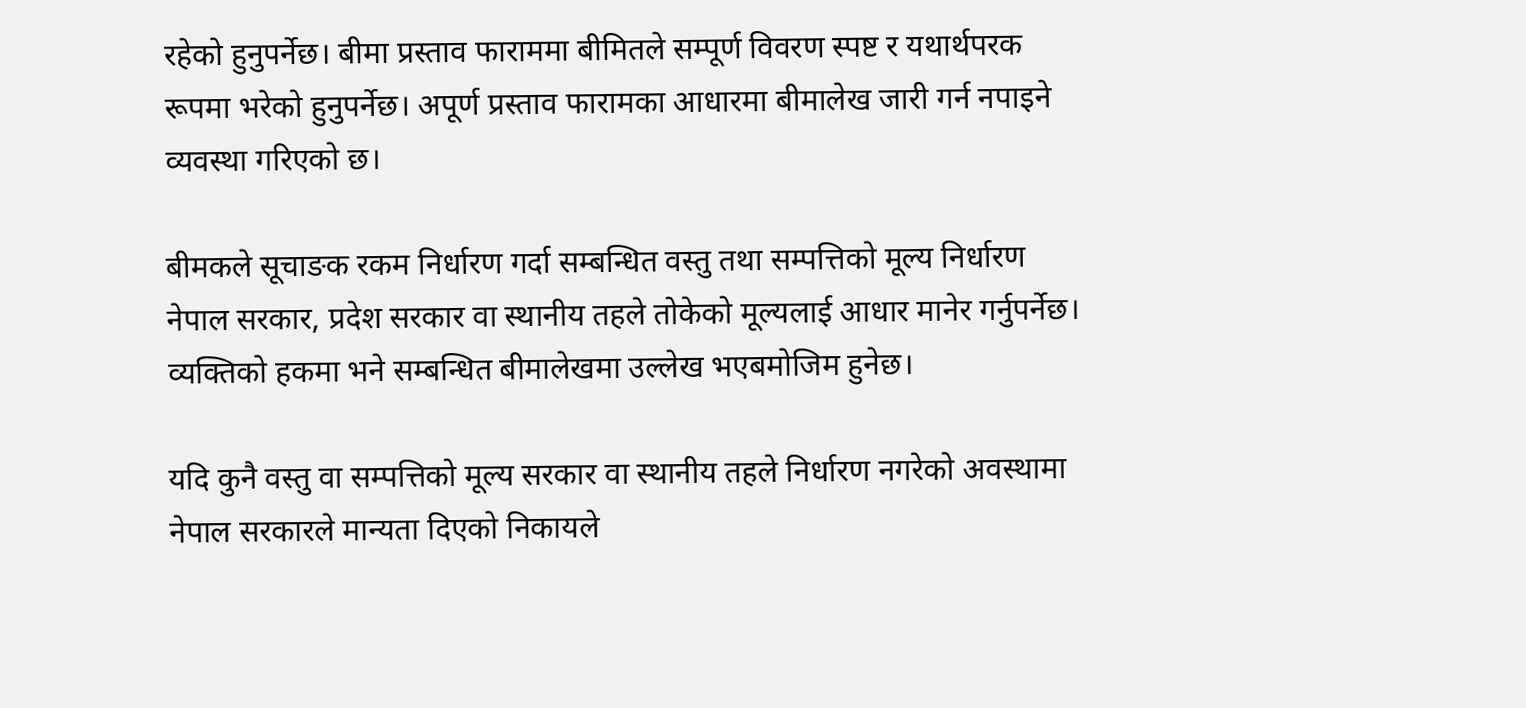रहेको हुनुपर्नेछ। बीमा प्रस्ताव फाराममा बीमितले सम्पूर्ण विवरण स्पष्ट र यथार्थपरक रूपमा भरेको हुनुपर्नेछ। अपूर्ण प्रस्ताव फारामका आधारमा बीमालेख जारी गर्न नपाइने व्यवस्था गरिएको छ।

बीमकले सूचाङक रकम निर्धारण गर्दा सम्बन्धित वस्तु तथा सम्पत्तिको मूल्य निर्धारण नेपाल सरकार, प्रदेश सरकार वा स्थानीय तहले तोकेको मूल्यलाई आधार मानेर गर्नुपर्नेछ। व्यक्तिको हकमा भने सम्बन्धित बीमालेखमा उल्लेख भएबमोजिम हुनेछ।

यदि कुनै वस्तु वा सम्पत्तिको मूल्य सरकार वा स्थानीय तहले निर्धारण नगरेको अवस्थामा नेपाल सरकारले मान्यता दिएको निकायले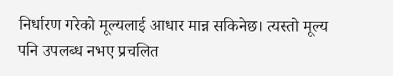निर्धारण गरेको मूल्यलाई आधार मान्न सकिनेछ। त्यस्तो मूल्य पनि उपलब्ध नभए प्रचलित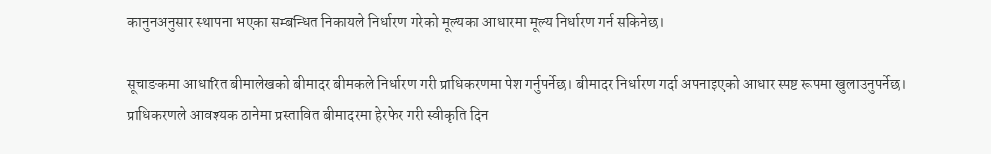कानुनअनुसार स्थापना भएका सम्बन्धित निकायले निर्धारण गरेको मूल्यका आधारमा मूल्य निर्धारण गर्न सकिनेछ।

सूचाङकमा आधारित बीमालेखको बीमादर बीमकले निर्धारण गरी प्राधिकरणमा पेश गर्नुपर्नेछ। बीमादर निर्धारण गर्दा अपनाइएको आधार स्पष्ट रूपमा खुलाउनुपर्नेछ। प्राधिकरणले आवश्यक ठानेमा प्रस्तावित बीमादरमा हेरफेर गरी स्वीकृति दिन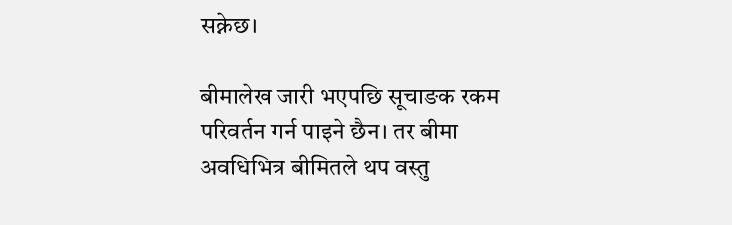सक्नेछ।

बीमालेख जारी भएपछि सूचाङक रकम परिवर्तन गर्न पाइने छैन। तर बीमा अवधिभित्र बीमितले थप वस्तु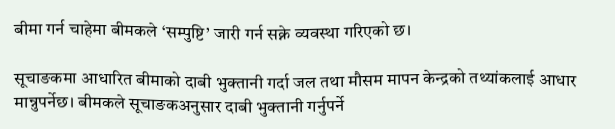बीमा गर्न चाहेमा बीमकले ‘सम्पुष्टि’ जारी गर्न सक्ने व्यवस्था गरिएको छ।

सूचाङकमा आधारित बीमाको दाबी भुक्तानी गर्दा जल तथा मौसम मापन केन्द्रको तथ्यांकलाई आधार मान्नुपर्नेछ। बीमकले सूचाङकअनुसार दाबी भुक्तानी गर्नुपर्ने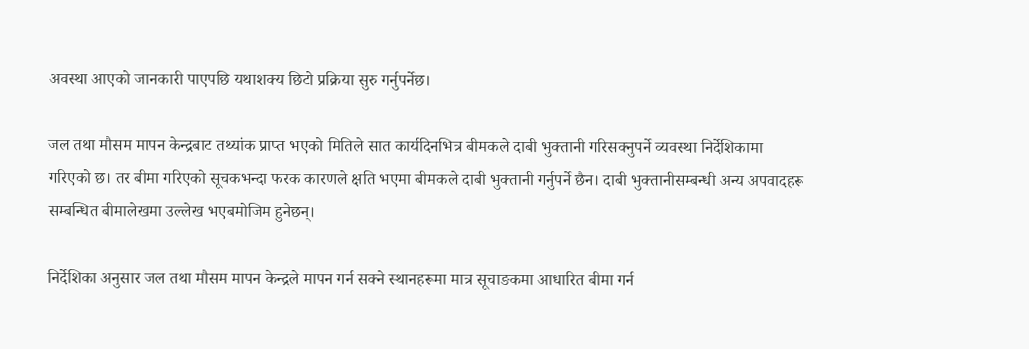अवस्था आएको जानकारी पाएपछि यथाशक्य छिटो प्रक्रिया सुरु गर्नुपर्नेछ।

जल तथा मौसम मापन केन्द्रबाट तथ्यांक प्राप्त भएको मितिले सात कार्यदिनभित्र बीमकले दाबी भुक्तानी गरिसक्नुपर्ने व्यवस्था निर्देशिकामा गरिएको छ। तर बीमा गरिएको सूचकभन्दा फरक कारणले क्षति भएमा बीमकले दाबी भुक्तानी गर्नुपर्ने छैन। दाबी भुक्तानीसम्बन्धी अन्य अपवादहरू सम्बन्धित बीमालेखमा उल्लेख भएबमोजिम हुनेछन्।

निर्देशिका अनुसार जल तथा मौसम मापन केन्द्रले मापन गर्न सक्ने स्थानहरूमा मात्र सूचाङकमा आधारित बीमा गर्न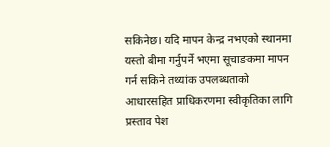सकिनेछ। यदि मापन केन्द्र नभएको स्थानमा यस्तो बीमा गर्नुपर्ने भएमा सूचाङकमा मापन गर्न सकिने तथ्यांक उपलब्धताको आधारसहित प्राधिकरणमा स्वीकृतिका लागि प्रस्ताव पेश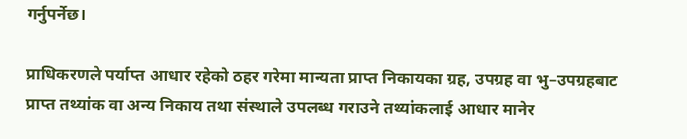गर्नुपर्नेछ।

प्राधिकरणले पर्याप्त आधार रहेको ठहर गरेमा मान्यता प्राप्त निकायका ग्रह, उपग्रह वा भु–उपग्रहबाट प्राप्त तथ्यांक वा अन्य निकाय तथा संस्थाले उपलब्ध गराउने तथ्यांकलाई आधार मानेर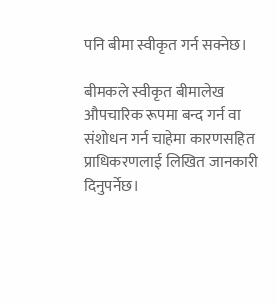पनि बीमा स्वीकृत गर्न सक्नेछ।

बीमकले स्वीकृत बीमालेख औपचारिक रूपमा बन्द गर्न वा संशोधन गर्न चाहेमा कारणसहित प्राधिकरणलाई लिखित जानकारी दिनुपर्नेछ।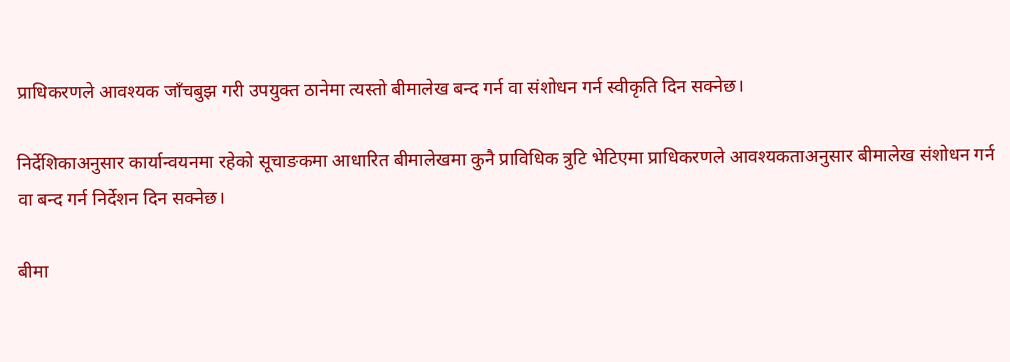प्राधिकरणले आवश्यक जाँचबुझ गरी उपयुक्त ठानेमा त्यस्तो बीमालेख बन्द गर्न वा संशोधन गर्न स्वीकृति दिन सक्नेछ।

निर्देशिकाअनुसार कार्यान्वयनमा रहेको सूचाङकमा आधारित बीमालेखमा कुनै प्राविधिक त्रुटि भेटिएमा प्राधिकरणले आवश्यकताअनुसार बीमालेख संशोधन गर्न वा बन्द गर्न निर्देशन दिन सक्नेछ।

बीमा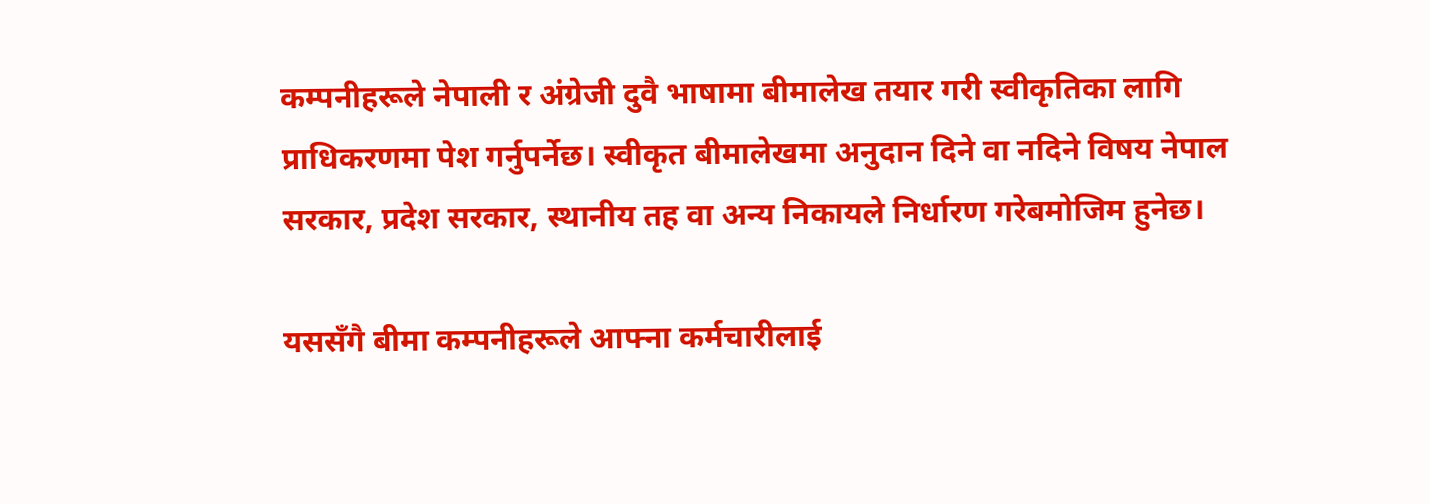कम्पनीहरूले नेपाली र अंग्रेजी दुवै भाषामा बीमालेख तयार गरी स्वीकृतिका लागि प्राधिकरणमा पेश गर्नुपर्नेछ। स्वीकृत बीमालेखमा अनुदान दिने वा नदिने विषय नेपाल सरकार, प्रदेश सरकार, स्थानीय तह वा अन्य निकायले निर्धारण गरेबमोजिम हुनेछ।

यससँगै बीमा कम्पनीहरूले आफ्ना कर्मचारीलाई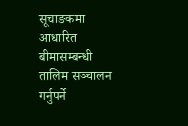सूचाङकमा आधारित बीमासम्बन्धी तालिम सञ्चालन गर्नुपर्ने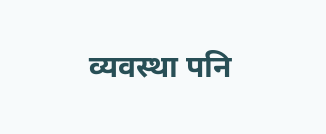व्यवस्था पनि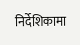निर्देशिकामा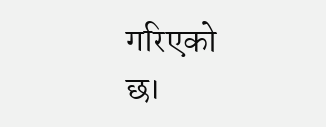गरिएको छ।